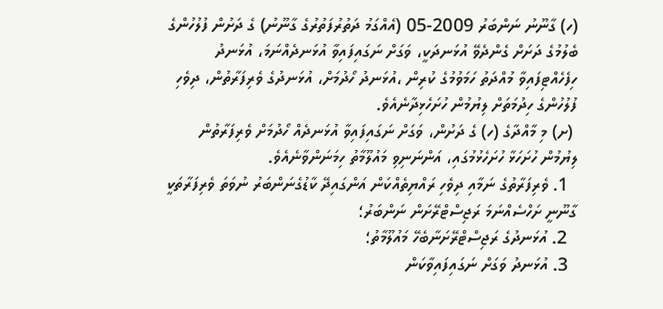(ހ) ގާނޫނު ނަންބަރު 2009-05 (އެއްގަމު ދަތުރުފަތުރުގެ ގާނޫނު) ގެ ދަށުން ފުލުހުންގެ ބެލުމުގެ ދަށަށް ގެންދެވޭ އުޅަނދަކީ، ވަގަށް ނަގައިފައިވާ އުޅަނދެއްނަމަ، އުޅަނދު ހިފެހެއްޓިފައިވާ މުއްދަތު ހަމަވުމުގެ ކުރިން ،އުޅަނދު ހޯދުމަށް، އުޅަނދުގެ ވެރިފަރާތުން، ދިވެހި ފުލުހުންގެ ހިދުމަތަށް ލިޔުމުން ހުށަހެޅިދާނެއެވެ.
 (ށ) މި މާއްދާގެ (ހ) ގެ ދަށުން، ވަގަށް ނަގައިފައިވާ އުޅަނދެއް ހޯދުމަށް ވެރިފަރާތުން ލިޔުމުން ހުށަހަޅާ ހުށަހެޅުމުގައި، އަންނަނިވި މައުލޫމާތު ހިމަނަންވާނެއެވެ.
  1. ވެރިފަރާތުގެ ނަމާއި ދިވެހި ރައްޔިތެއްކަން އަންގައިދޭ ކާޑުގެނަންބަރު ނުވަތަ ވެރިފަރާތަކީ ގާނޫނީ ށަހްސެއްނަމަ ރަޖިސްޓްރޭށަން ނަންބަރު؛
  2. އުޅަނދުގެ ރަޖިސްޓްރޭށަނާބެހޭ މައުލޫމާތު؛
  3. އުޅަނދު ވަގަށް ނަގައިފައިވާކަން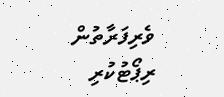ވެރިފަރާތުން ރިޕޯޓުކުރި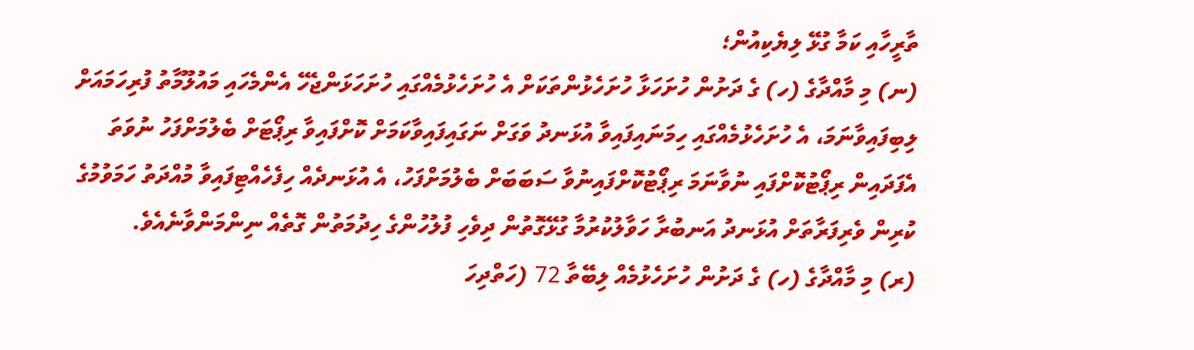ތާރީހާއި ކަމާ ގުޅޭ ލިޔެކިއުން؛
(ނ) މި މާއްދާގެ (ހ) ގެ ދަށުން ހުށަހަޅާ ހުށަހެޅުންތަކަށް އެ ހުށަހެޅުމެއްގައި ހުށަހަޅަންޖެހޭ އެންމެހައި މައުލޫމާތު ފުރިހަމައަށް ލިބިފައިވާނަމަ، އެ ހުށަހެޅުމެއްގައި ހިމަނައިފައިވާ އުޅަނދު ވަގަށް ނަގައިފައިވާކަމަށް ކޮށްފައިވާ ރިޕޯޓަށް ބެލުމަށްފަހު ނުވަތަ އެފަދައިން ރިޕޯޓުކޮށްފައި ނުވާނަމަ ރިޕޯޓުކޮށްފައިނުވާ ސަބަބަށް ބެލުމަށްފަހު، އެ އުޅަނދެއް ހިފެހެއްޓިފައިވާ މުއްދަތު ހަމަވުމުގެ ކުރިން ވެރިފަރާތަށް އުޅަނދު އަނބުރާ ހަވާލުކުރުމާ ގުޅޭގޮތުން ދިވެހި ފުލުހުންގެ ހިދުމަތުން ގޮތެއް ނިންމަންވާނެއެވެ.
(ރ) މި މާއްދާގެ (ހ) ގެ ދަށުން ހުށަހެޅުމެއް ލިބޭތާ 72 (ހަތްދިހަ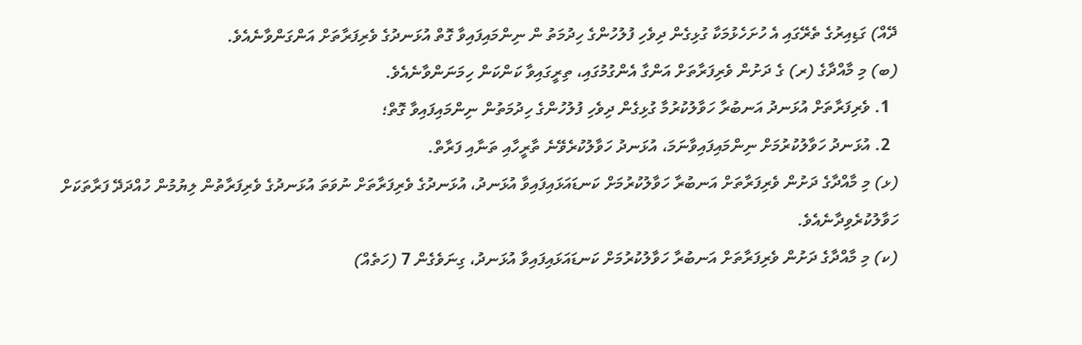ދޭއް) ގަޑިއިރުގެ ތެރޭގައި އެ ހުށަހެޅުމަކާ ގުޅިގެން ދިވެހި ފުލުހުންގެ ހިދުމަތު ން ނިންމައިފައިވާ ގޮތް އުޅަނދުގެ ވެރިފަރާތަށް އަންގަންވާނެއެވެ.
(ބ) މި މާއްދާގެ (ރ) ގެ ދަށުން ވެރިފަރާތަށް އަންގާ އެންގުމުގައި، ތިރީގައިވާ ކަންކަން ހިމަނަންވާނެއެވެ.
  1. ވެރިފަރާތަށް އުޅަނދު އަނބުރާ ހަވާލުކުރުމާ ގުޅިގެން ދިވެހި ފުލުހުންގެ ހިދުމަތުން ނިންމައިފައިވާ ގޮތް؛
  2. އުޅަނދު ހަވާލުކުރުމަށް ނިންމައިފައިވާނަމަ، އުޅަނދު ހަވާލުކުރެވޭނެ ތާރީހާއި ތަނާއި ފަރާތް.
(ޅ) މި މާއްދާގެ ދަށުން ވެރިފަރާތަށް އަނބުރާ ހަވާލުކުރުމަށް ކަނޑައަޅައިފައިވާ އުޅަނދު، އުޅަނދުގެ ވެރިފަރާތަށް ނުވަތަ އުޅަނދުގެ ވެރިފަރާތުން ލިޔުމުން ހުއްދަދޭ ފަރާތަކަށް ހަވާލުކުރެވިދާނެއެވެ.
(ކ) މި މާއްދާގެ ދަށުން ވެރިފަރާތަށް އަނބުރާ ހަވާލުކުރުމަށް ކަނޑައަޅައިފައިވާ އުޅަނދު، ގިނަވެގެން 7 (ހަތެއް)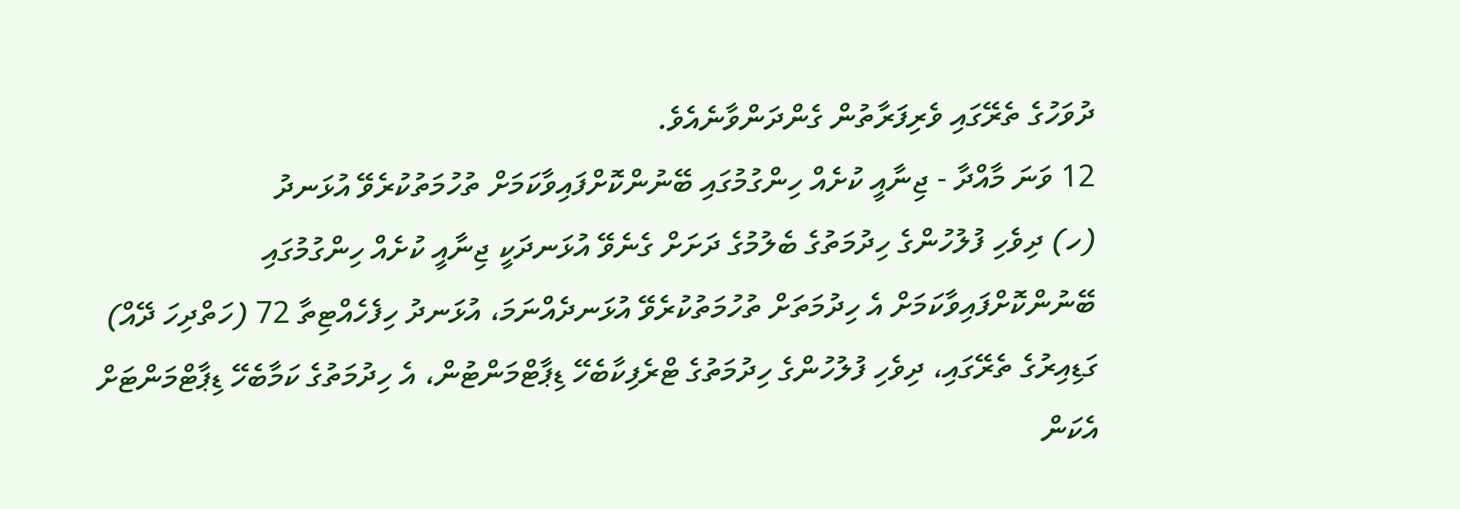ދުވަހުގެ ތެރޭގައި ވެރިފަރާތުން ގެންދަންވާނެއެވެ.
12 ވަނަ މާއްދާ - ޖިނާއީ ކުށެއް ހިންގުމުގައި ބޭނުންކޮށްފައިވާކަމަށް ތުހުމަތުކުރެވޭ އުޅަނދު
(ހ) ދިވެހި ފުލުހުންގެ ހިދުމަތުގެ ބެލުމުގެ ދަށަށް ގެނެވޭ އުޅަނދަކީ ޖިނާއީ ކުށެއް ހިންގުމުގައި ބޭނުންކޮށްފައިވާކަމަށް އެ ހިދުމަތަށް ތުހުމަތުކުރެވޭ އުޅަނދެއްނަމަ، އުޅަނދު ހިފެހެއްޓިތާ 72 (ހަތްދިހަ ދޭއް) ގަޑިއިރުގެ ތެރޭގައި، ދިވެހި ފުލުހުންގެ ހިދުމަތުގެ ޓްރެފިކާބެހޭ ޑިޕާޓްމަންޓުން، އެ ހިދުމަތުގެ ކަމާބެހޭ ޑިޕާޓްމަންޓަށް އެކަން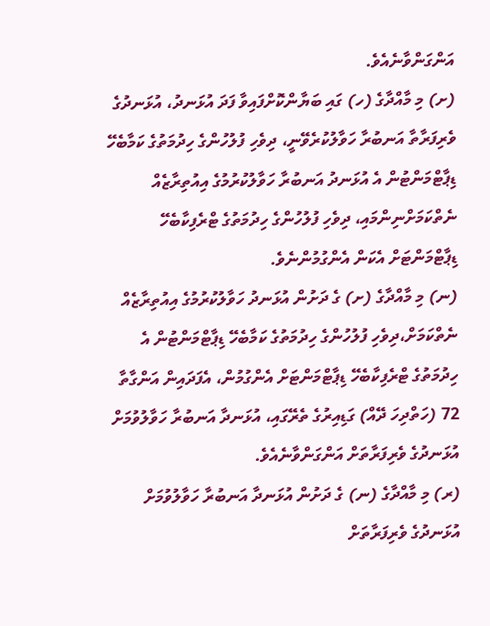އަންގަންވާނެއެވެ.
(ށ) މި މާއްދާގެ (ހ) ގައި ބަޔާންކޮށްފައިވާ ފަދަ އުޅަނދު، އުޅަނދުގެ ވެރިފަރާތާ އަނބުރާ ހަވާލުކުރެވޭނީ، ދިވެހި ފުލުހުންގެ ހިދުމަތުގެ ކަމާބެހޭ ޑިޕާޓްމަންޓުން އެ އުޅަނދު އަނބުރާ ހަވާލުކުރުމުގެ އިއުތިރާޒެއް ނެތްކަމަށްނިންމައި، ދިވެހި ފުލުހުންގެ ހިދުމަތުގެ ޓްރެފިކާބެހޭ ޑިޕާޓްމަންޓަށް އެކަން އެންގުމުންނެވެ.
(ނ) މި މާއްދާގެ (ށ) ގެ ދަށުން އުޅަނދު ހަވާލުކުރުމުގެ އިއުތިރާޒެއް ނެތްކަމަށް،ދިވެހި ފުލުހުންގެ ހިދުމަތުގެ ކަމާބެހޭ ޑިޕާޓްމަންޓުން އެ ހިދުމަތުގެ ޓްރެފިކާބެހޭ ޑިޕާޓްމަންޓަށް އެންގުމުން، އެފަދައިން އަންގާތާ 72 (ހަތްދިހަ ދޭއް) ގަޑިއިރުގެ ތެރޭގައި، އުޅަނދާ އަނބުރާ ހަވާލުވުމަށް އުޅަނދުގެ ވެރިފަރާތަށް އަންގަންވާނެއެވެ.
(ރ) މި މާއްދާގެ (ނ) ގެ ދަށުން އުޅަނދާ އަނބުރާ ހަވާލުވުމަށް އުޅަނދުގެ ވެރިފަރާތަށް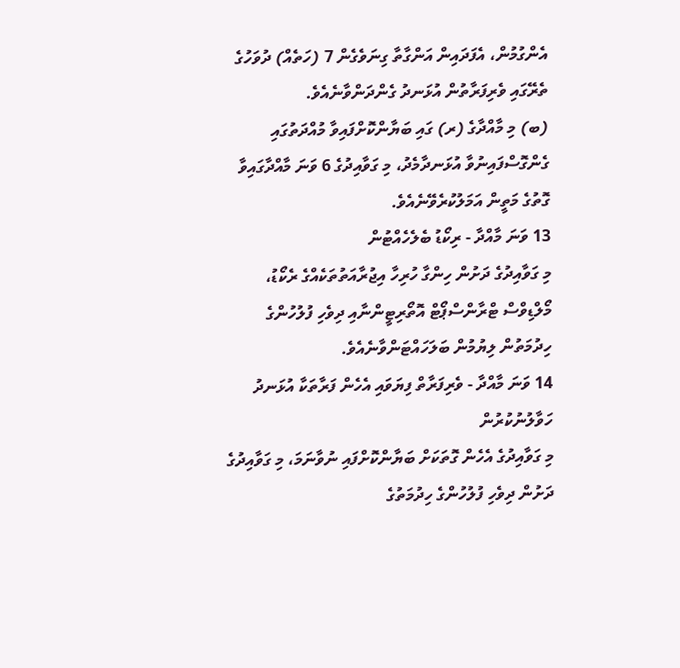އެންގުމުން، އެފަދައިން އަންގާތާ ގިނަވެގެން 7 (ހަތެއް) ދުވަހުގެ ތެރޭގައި ވެރިފަރާތުން އުޅަނދު ގެންދަންވާނެއެވެ.
(ބ) މި މާއްދާގެ (ރ) ގައި ބަޔާންކޮށްފައިވާ މުއްދަތުގައި ގެންގޮސްފައިނުވާ އުޅަނދާމެދު، މި ގަވާއިދުގެ 6 ވަނަ މާއްދާގައިވާ ގޮތުގެ މަތީން އަމަލުކުރެވޭނެއެވެ.
13 ވަނަ މާއްދާ - ރިކޯޑު ބެލެހެއްޓުން
މި ގަވާއިދުގެ ދަށުން ހިންގާ ހުރިހާ އިޖުރާއަތުތަކެއްގެ ރެކޯޑު، މޯލްޑިވްސް ޓްރާންސްޕޯޓް އޮތޯރިޓީންނާއި ދިވެހި ފުލުހުންގެ ހިދުމަތުން ލިޔުމުން ބަލަހައްޓަންވާނެއެވެ.
14 ވަނަ މާއްދާ - ވެރިފަރާތް ފިޔަވައި އެހެން ފަރާތަކާ އުޅަނދު ހަވާލުނުކުރުން
މި ގަވާއިދުގެ އެހެން ގޮތަކަށް ބަޔާންކޮށްފައި ނުވާނަމަ، މި ގަވާއިދުގެ ދަށުން ދިވެހި ފުލުހުންގެ ހިދުމަތުގެ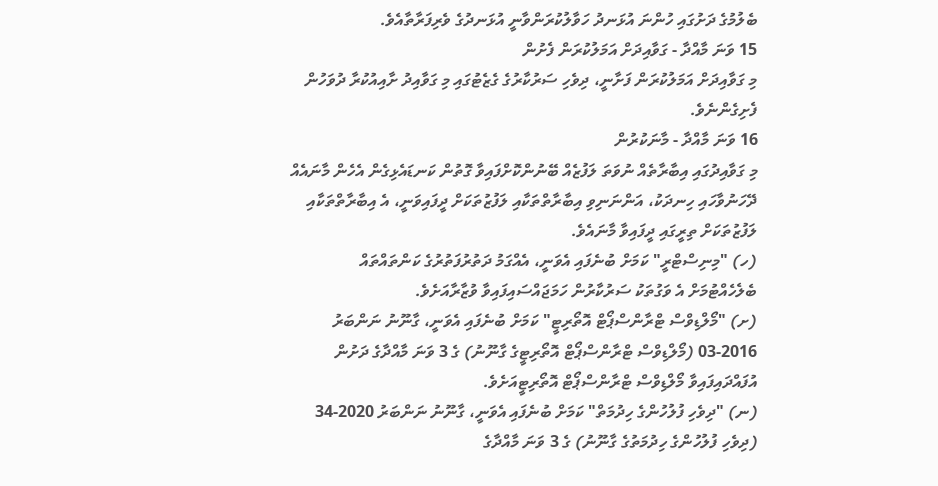ބެލުމުގެ ދަށުގައި ހުންނަ އުޅަނދު ހަވާލުކުރަންވާނީ އުޅަނދުގެ ވެރިފަރާތާއެވެ.
15 ވަނަ މާއްދާ - ގަވާއިދަށް އަމަލުކުރަން ފެށުން
މި ގަވާއިދަށް އަމަލުކުރަން ފަށާނީ، ދިވެހި ސަރުކާރުގެ ގެޒެޓުގައި މި ގަވާއިދު ށާއިއުކުރާ ދުވަހުން ފެށިގެންނެވެ.
16 ވަނަ މާއްދާ - މާނަކުރުން
މި ގަވާއިދުގައި އިބާރާތެއް ނުވަތަ ލަފުޒެއް ބޭނުންކޮށްފައިވާ ގޮތުން ކަނޑައެޅިގެން އެހެން މާނައެއް ދޭހަނުވާހައި ހިނދަކު، އަންނަނިވި އިބާރާތްތަކާއި ލަފުޒުތަކަށް ދީފައިވަނީ، އެ އިބާރާތްތަކާއި ލަފުޒުތަކަށް ތިރީގައި ދީފައިވާ މާނައެވެ.
(ހ) "މިނިސްޓްރީ" ކަމަށް ބުނެފައި އެވަނީ، އެއްގަމު ދަތުރުފަތުރުގެ ކަންތައްތައް ބެލެހެއްޓުމަށް އެ ވަގުތަކު ސަރުކާރުން ހަމަޖައްސައިފައިވާ ވުޒާރާއަށެވެ.
(ށ) "މޯލްޑިވްސް ޓްރާންސްޕޯޓް އޮތޯރިޓީ" ކަމަށް ބުނެފައި އެވަނީ، ގާނޫނު ނަންބަރު 2016-03 (މޯލްޑިވްސް ޓްރާންސްޕޯޓް އޮތޯރިޓީގެ ގާނޫނު) ގެ 3 ވަނަ މާއްދާގެ ދަށުން އުފައްދައިފައިވާ މޯލްޑިވްސް ޓްރާންސްޕޯޓް އޮތޯރިޓީއަށެވެ.
(ނ) "ދިވެހި ފުލުހުންގެ ހިދުމަތް" ކަމަށް ބުނެފައި އެވަނީ، ގާނޫނު ނަންބަރު 2020-34 (ދިވެހި ފުލުހުންގެ ހިދުމަތުގެ ގާނޫނު) ގެ 3 ވަނަ މާއްދާގެ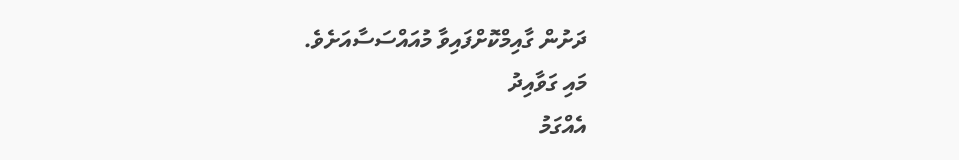ދަށުން ގާއިމްކޮށްފައިވާ މުއައްސަސާއަށެވެ.
މައި ގަވާއިދު
އެއްގަމު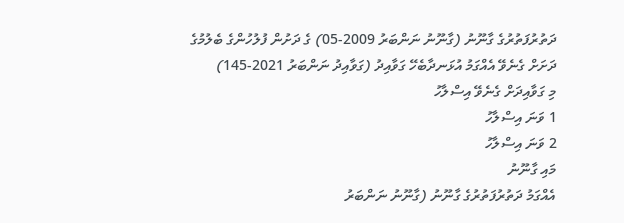ދަތުރުފަތުރުގެ ގާނޫނު (ގާނޫނު ނަންބަރު 2009-05) ގެ ދަށުން ފުލުހުންގެ ބެލުމުގެ ދަށަށް ގެނެވޭ އެއްގަމު އުޅަނދާބެހޭ ގަވާއިދު (ގަވާއިދު ނަންބަރު 2021-145)
މި ގަވާއިދަށް ގެނެވޭ އިސްލާހު
1 ވަނަ އިސްލާހު
2 ވަނަ އިސްލާހު
މައި ގާނޫނު
އެއްގަމު ދަތުރުފަތުރުގެ ގާނޫނު (ގާނޫނު ނަންބަރު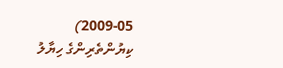2009-05)
ކިޔުންތެރިންގެ ހިޔާލު